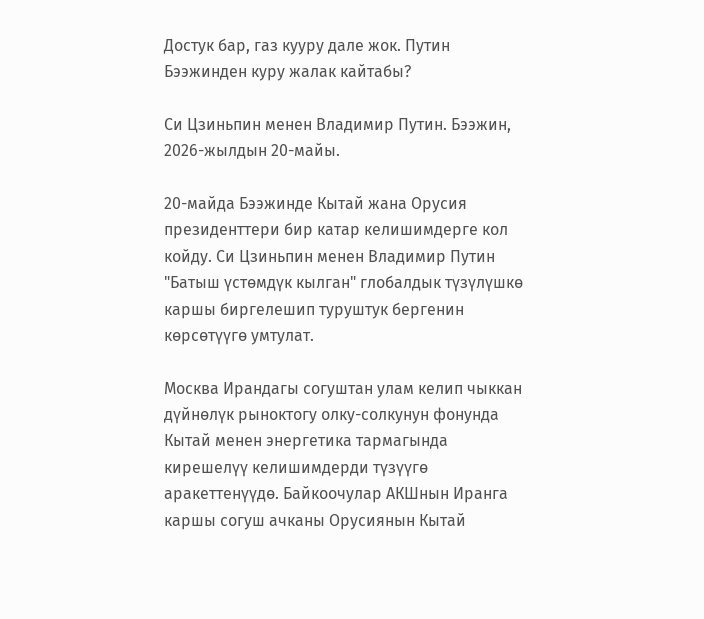Достук бар, газ кууру дале жок. Путин Бээжинден куру жалак кайтабы?

Си Цзиньпин менен Владимир Путин. Бээжин, 2026-жылдын 20-майы.

20-майда Бээжинде Кытай жана Орусия президенттери бир катар келишимдерге кол койду. Си Цзиньпин менен Владимир Путин "Батыш үстөмдүк кылган" глобалдык түзүлүшкө каршы биргелешип туруштук бергенин көрсөтүүгө умтулат.

Москва Ирандагы согуштан улам келип чыккан дүйнөлүк рыноктогу олку-солкунун фонунда Кытай менен энергетика тармагында кирешелүү келишимдерди түзүүгө аракеттенүүдө. Байкоочулар АКШнын Иранга каршы согуш ачканы Орусиянын Кытай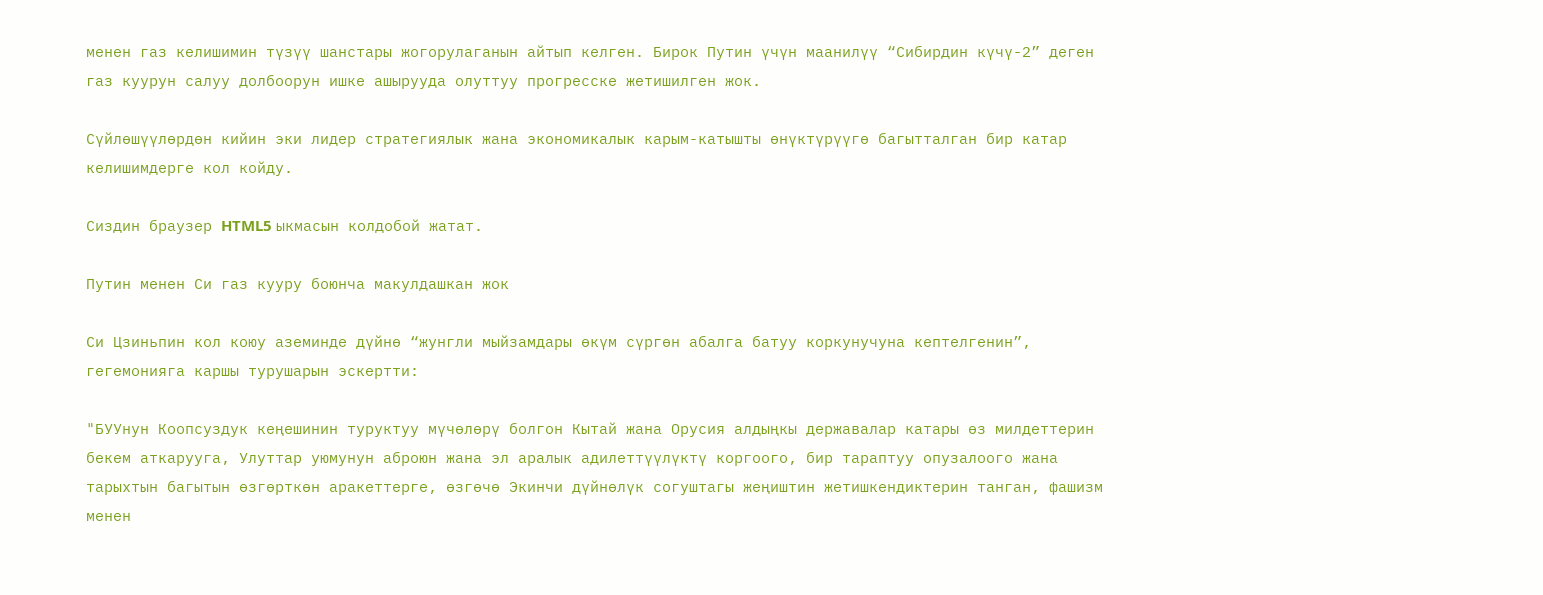менен газ келишимин түзүү шанстары жогорулаганын айтып келген. Бирок Путин үчүн маанилүү “Сибирдин күчү-2” деген газ куурун салуу долбоорун ишке ашырууда олуттуу прогресске жетишилген жок.

Сүйлөшүүлөрдөн кийин эки лидер стратегиялык жана экономикалык карым-катышты өнүктүрүүгө багытталган бир катар келишимдерге кол койду.

Сиздин браузер HTML5 ыкмасын колдобой жатат.

Путин менен Си газ кууру боюнча макулдашкан жок

Си Цзиньпин кол коюу аземинде дүйнө “жунгли мыйзамдары өкүм сүргөн абалга батуу коркунучуна кептелгенин”, гегемонияга каршы турушарын эскертти:

"БУУнун Коопсуздук кеңешинин туруктуу мүчөлөрү болгон Кытай жана Орусия алдыңкы державалар катары өз милдеттерин бекем аткарууга, Улуттар уюмунун аброюн жана эл аралык адилеттүүлүктү коргоого, бир тараптуу опузалоого жана тарыхтын багытын өзгөрткөн аракеттерге, өзгөчө Экинчи дүйнөлүк согуштагы жеңиштин жетишкендиктерин танган, фашизм менен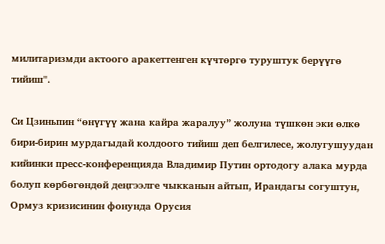милитаризмди актоого аракеттенген күчтөргө туруштук берүүгө тийиш".

Си Цзиньпин “өнүгүү жана кайра жаралуу” жолуна түшкөн эки өлкө бири-бирин мурдагыдай колдоого тийиш деп белгилесе, жолугушуудан кийинки пресс-конференцияда Владимир Путин ортодогу алака мурда болуп көрбөгөндөй деңгээлге чыкканын айтып, Ирандагы согуштун, Ормуз кризисинин фонунда Орусия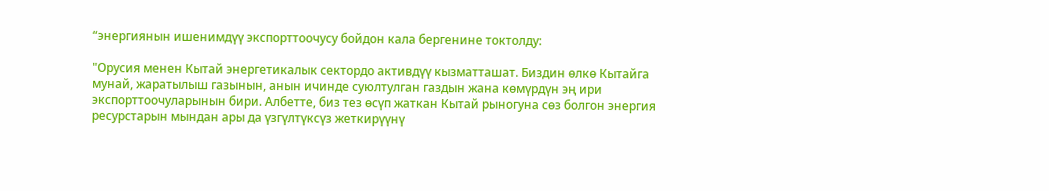“энергиянын ишенимдүү экспорттоочусу бойдон кала бергенине токтолду:

"Орусия менен Кытай энергетикалык сектордо активдүү кызматташат. Биздин өлкө Кытайга мунай, жаратылыш газынын, анын ичинде суюлтулган газдын жана көмүрдүн эң ири экспорттоочуларынын бири. Албетте, биз тез өсүп жаткан Кытай рыногуна сөз болгон энергия ресурстарын мындан ары да үзгүлтүксүз жеткирүүнү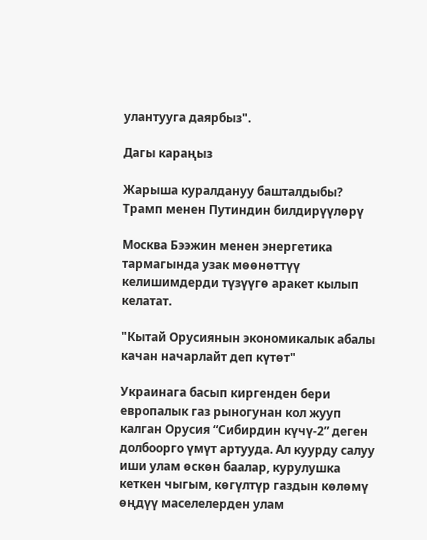улантууга даярбыз".

Дагы караңыз

Жарыша куралдануу башталдыбы? Трамп менен Путиндин билдирүүлөрү

Москва Бээжин менен энергетика тармагында узак мөөнөттүү келишимдерди түзүүгө аракет кылып келатат.

"Кытай Орусиянын экономикалык абалы качан начарлайт деп күтөт"

Украинага басып киргенден бери европалык газ рыногунан кол жууп калган Орусия “Сибирдин күчү-2” деген долбоорго үмүт артууда. Ал куурду салуу иши улам өскөн баалар, курулушка кеткен чыгым, көгүлтүр газдын көлөмү өңдүү маселелерден улам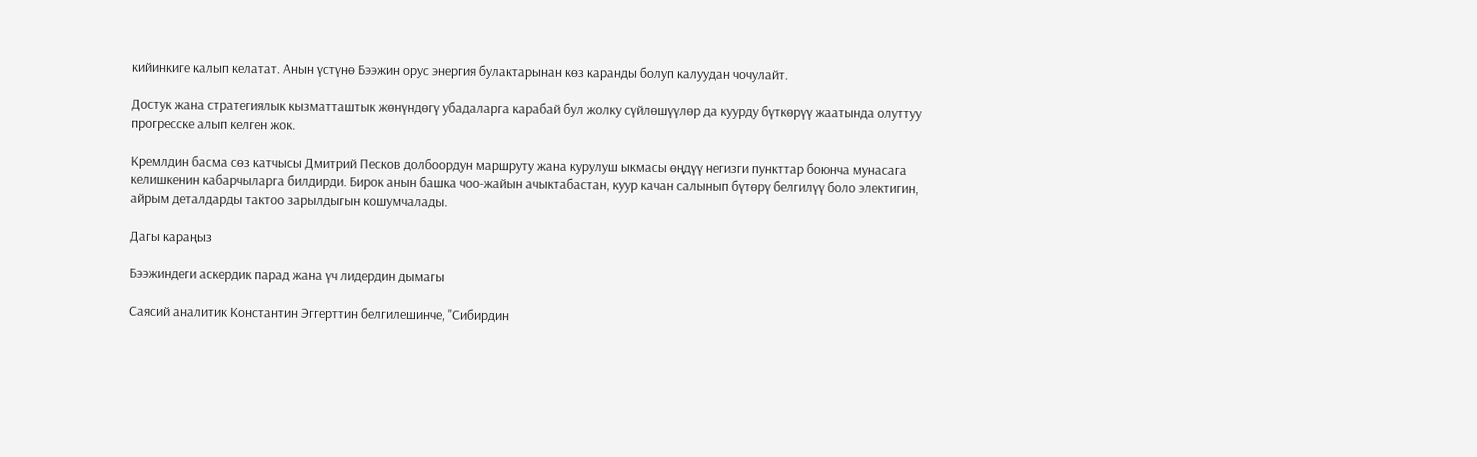кийинкиге калып келатат. Анын үстүнө Бээжин орус энергия булактарынан көз каранды болуп калуудан чочулайт.

Достук жана стратегиялык кызматташтык жөнүндөгү убадаларга карабай бул жолку сүйлөшүүлөр да куурду бүткөрүү жаатында олуттуу прогресске алып келген жок.

Кремлдин басма сөз катчысы Дмитрий Песков долбоордун маршруту жана курулуш ыкмасы өңдүү негизги пункттар боюнча мунасага келишкенин кабарчыларга билдирди. Бирок анын башка чоо-жайын ачыктабастан, куур качан салынып бүтөрү белгилүү боло электигин, айрым деталдарды тактоо зарылдыгын кошумчалады.

Дагы караңыз

Бээжиндеги аскердик парад жана үч лидердин дымагы

Саясий аналитик Константин Эггерттин белгилешинче, "Сибирдин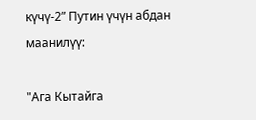күчү-2” Путин үчүн абдан маанилүү:

"Ага Кытайга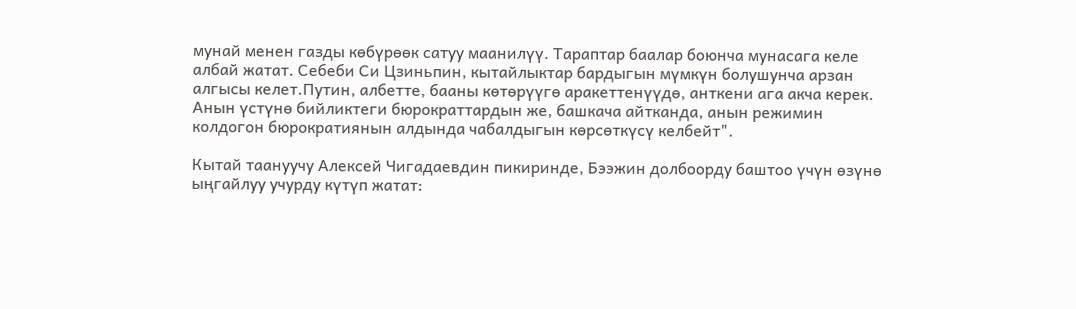мунай менен газды көбүрөөк сатуу маанилүү. Тараптар баалар боюнча мунасага келе албай жатат. Себеби Си Цзиньпин, кытайлыктар бардыгын мүмкүн болушунча арзан алгысы келет.Путин, албетте, бааны көтөрүүгө аракеттенүүдө, анткени ага акча керек. Анын үстүнө бийликтеги бюрократтардын же, башкача айтканда, анын режимин колдогон бюрократиянын алдында чабалдыгын көрсөткүсү келбейт".

Кытай таануучу Алексей Чигадаевдин пикиринде, Бээжин долбоорду баштоо үчүн өзүнө ыңгайлуу учурду күтүп жатат: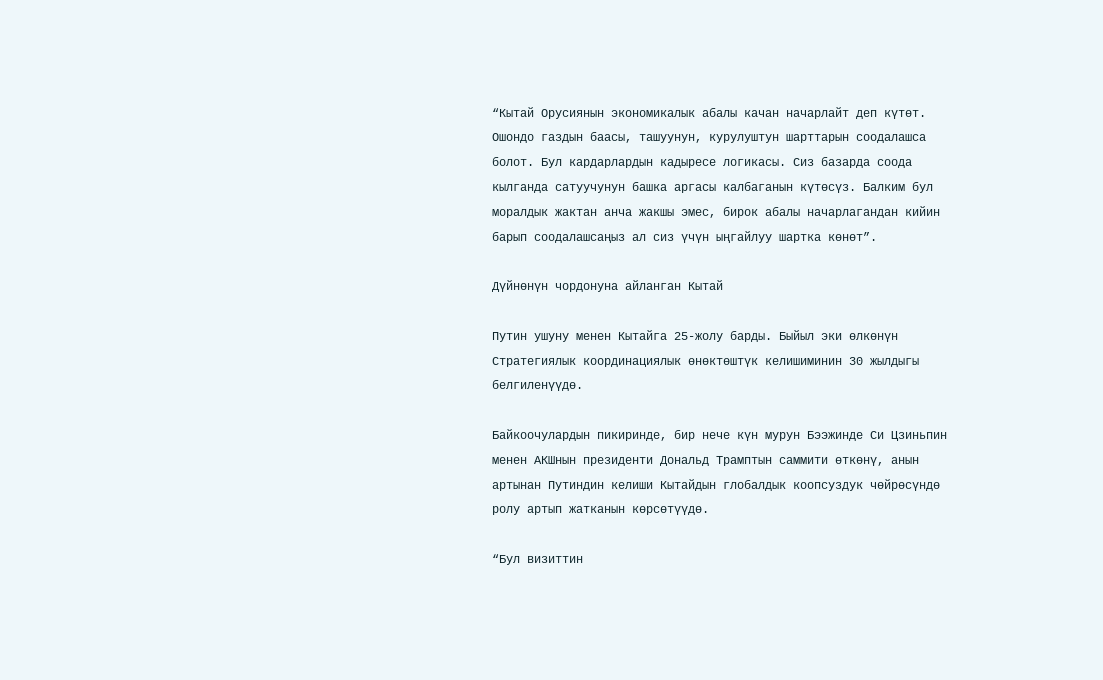“Кытай Орусиянын экономикалык абалы качан начарлайт деп күтөт. Ошондо газдын баасы, ташуунун, курулуштун шарттарын соодалашса болот. Бул кардарлардын кадыресе логикасы. Сиз базарда соода кылганда сатуучунун башка аргасы калбаганын күтөсүз. Балким бул моралдык жактан анча жакшы эмес, бирок абалы начарлагандан кийин барып соодалашсаңыз ал сиз үчүн ыңгайлуу шартка көнөт”.

Дүйнөнүн чордонуна айланган Кытай

Путин ушуну менен Кытайга 25-жолу барды. Быйыл эки өлкөнүн Стратегиялык координациялык өнөктөштүк келишиминин 30 жылдыгы белгиленүүдө.

Байкоочулардын пикиринде, бир нече күн мурун Бээжинде Си Цзиньпин менен АКШнын президенти Дональд Трамптын саммити өткөнү, анын артынан Путиндин келиши Кытайдын глобалдык коопсуздук чөйрөсүндө ролу артып жатканын көрсөтүүдө.

“Бул визиттин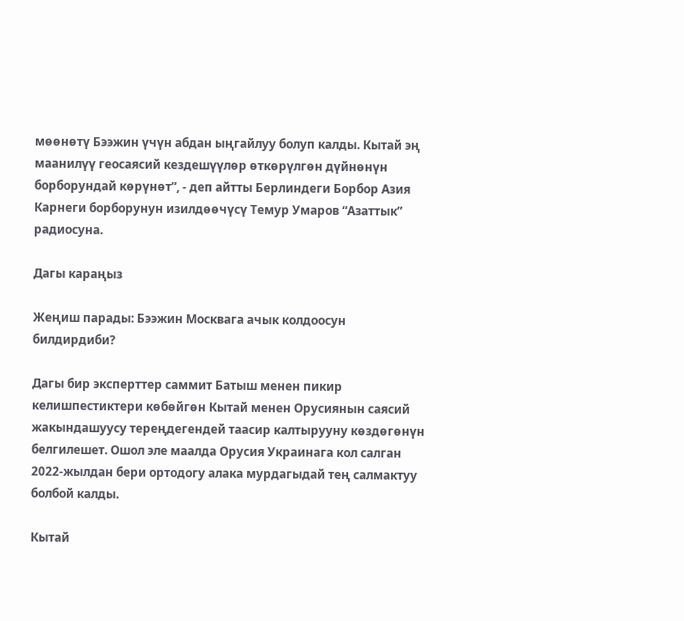мөөнөтү Бээжин үчүн абдан ыңгайлуу болуп калды. Кытай эң маанилүү геосаясий кездешүүлөр өткөрүлгөн дүйнөнүн борборундай көрүнөт”, - деп айтты Берлиндеги Борбор Азия Карнеги борборунун изилдөөчүсү Темур Умаров “Азаттык” радиосуна.

Дагы караңыз

Жеңиш парады: Бээжин Москвага ачык колдоосун билдирдиби?

Дагы бир эксперттер саммит Батыш менен пикир келишпестиктери көбөйгөн Кытай менен Орусиянын саясий жакындашуусу тереңдегендей таасир калтырууну көздөгөнүн белгилешет. Ошол эле маалда Орусия Украинага кол салган 2022-жылдан бери ортодогу алака мурдагыдай тең салмактуу болбой калды.

Кытай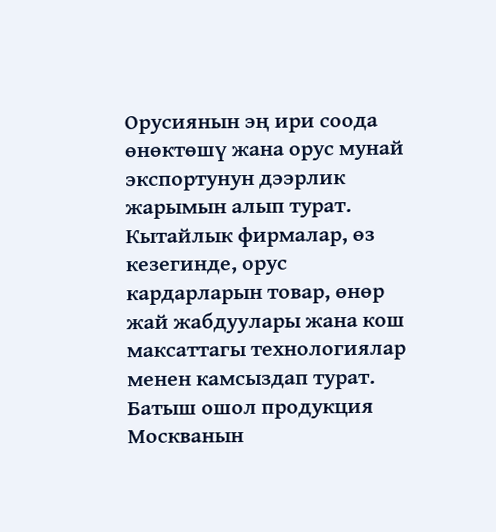Орусиянын эң ири соода өнөктөшү жана орус мунай экспортунун дээрлик жарымын алып турат. Кытайлык фирмалар, өз кезегинде, орус кардарларын товар, өнөр жай жабдуулары жана кош максаттагы технологиялар менен камсыздап турат. Батыш ошол продукция Москванын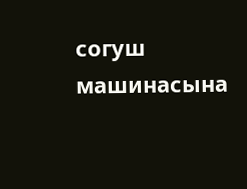согуш машинасына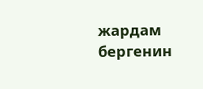жардам бергенин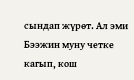сындап жүрөт. Ал эми Бээжин муну четке кагып, кош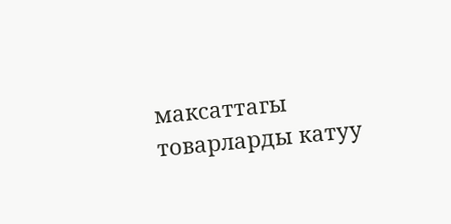максаттагы товарларды катуу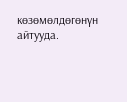көзөмөлдөгөнүн айтууда.